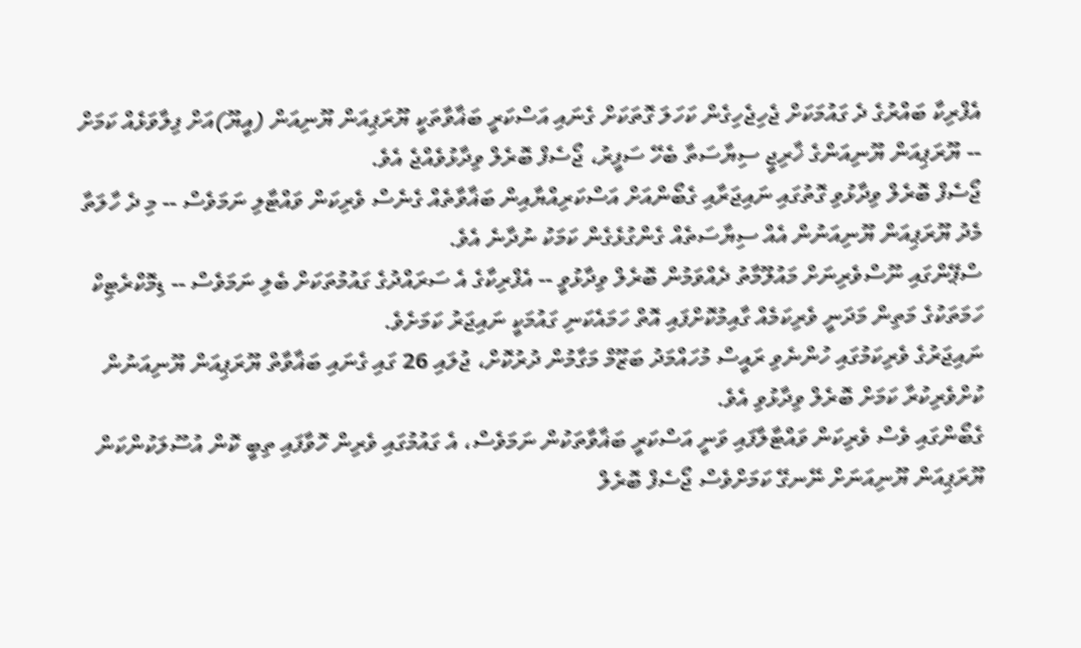އެފްރިކާ ބައްރުގެ ދެ ގައުމަކަށް ޖެހިޖެހިގެން ކަހަލަ ގޮތަކަށް ގެނައި އަސްކަރީ ބަޣާވާތަކީ ޔޫރަޕިއަން ޔޫނިއަން (އީޔޫ)އަށް ފިލާވަޅެއް ކަމަށް -- ޔޫރަޕިއަން ޔޫނިއަންގެ ޚާރިޖީ ސިޔާސަތާ ބެހޭ ސަފީރު، ޖޯސެފް ބޮރެލް ވިދާޅުވެއްޖެ އެވެ.
ޖޯސެފް ބޮރެލް ވިދާޅުވި ގޮތުގައި ނައިޖަރާއި ގެބޯންއަށް އަސްކަރިއްޔާއިން ބަޣާވާތެއް ގެނެސް ވެރިކަން ވައްޓާލި ނަމަވެސް -- މި ދެ ހާލަތާ މެދު ޔޫރަޕިއަން ޔޫނިއަނުން އެއް ސިޔާސަތެއް ގެންގުޅެގެން ކަމަކު ނުދާނެ އެވެ.
ސްޕޭންގައި ނޫސްވެރިނަށް މައުލޫމާތު ދެއްވަމުން ބޮރެލް ވިދާޅުވީ -- އެފްރިކާގެ އެ ސަރައްދުގެ ގައުމުތަކަށް ބެލި ނަމަވެސް -- ޑިމޮކްރެޓިކް ހަމަތަކުގެ މަތިން މަދަނީ ވެރިކަމެއް ގާއިމުކޮށްފައި އޮތް ހަމައެކަނި ގައުމަކީ ނައިޖަރު ކަމަށެވެ.
ނައިޖަރުގެ ވެރިކަމުގައި ހުންނެވި ރައީސް މުހައްމަދު ބަޒޫމް މަގާމުން ދުރުކޮށް، ޖުލައި 26 ގައި ގެނައި ބަޣާވާތް ޔޫރަޕިއަން ޔޫނިއަނުން ކުށްވެރިކުރާ ކަމަށް ބޮރެލް ވިދާޅުވި އެވެ.
ގެބޯންގައި ވެސް ވެރިކަން ވައްޓާލާފައި ވަނީ އަސްކަރީ ބަޣާވާތަކުން ނަމަވެސް، އެ ގައުމުގައި ވެރިން ހޮވާފައި ތިބީ ކޮން އުސޫލަކުންކަން ޔޫރަޕިއަން ޔޫނިއަނަށް ނޭނގޭ ކަމަށްވެސް ޖޯސެފް ބޮރެލް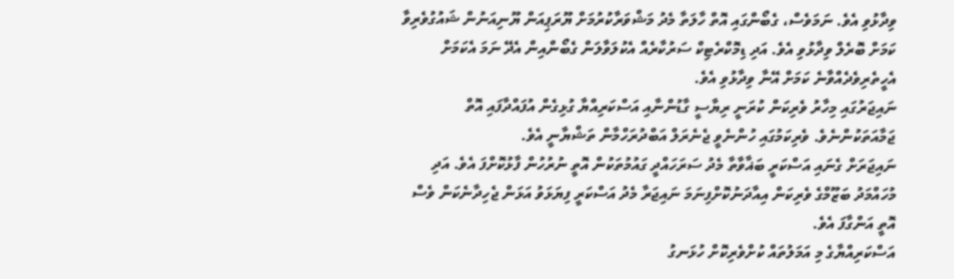ވިދާޅުވި އެވެ. ނަމަވެސް، ގެބޯންގައި އޮތް ހާލަތާ މެދު މަޝްވަރާކުރުމަށް ޔޫރަޕިއަން ޔޫނިއަނުން ޝައުގުވެރިވާ ކަމަށް ބޮރެލް ވިދާޅުވި އެވެ. އަދި ޑިމޮކްރެޓިކް ސަރުކާރެއް އެކުލަވާލަން ގެބޯންއިން އެދޭ ނަމަ އެކަމަށް އެހީތެރިވެދެއްވާނެ ކަމަށް އޭނާ ވިދާޅުވި އެވެ.
ނައިޖަރުގައި މިހާރު ވެރިކަން ކުރަނީ ރިޔާސީ ގާޑުންނާއި އަސްކަރިއްޔާ ގުޅިގެން އުފައްދާފައި އޮތް ޖަމާއަތަކުންނެވެ. ވެރިކަމުގައި ހުންނެވީ ޖެނެރަލް އަބްދުރަހްމާން ތަޝްޔާނީ އެވެ.
ނައިޖަރަށް ގެނައި އަސްކަރީ ބަޣާވާތާ މެދު ސަރަހައްދީ ގައުމުތަކުން އޮތީ ނުރުހުން ފާޅުކޮށްފަ އެވެ. އަދި މުހައްމަދު ބަޒޫމްގެ ވެރިކަން އިއާދަނުކޮށްފިނަމަ ނައިޖަރާ މެދު އަސްކަރީ ފިޔަޅަވު އަޅަން ޖެހިދާނެކަން ވެސް އޮތީ އަންގާފަ އެވެ.
އަސްކަރިއްޔާގެ މި އަމަލުތައް ކުށްވެރިކޮށް ހުޅަނގު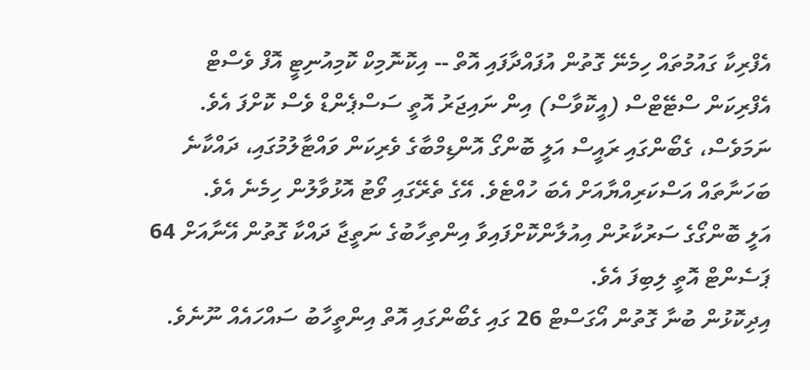އެފްރިކާ ގައުމުތައް ހިމެނޭ ގޮތުން އުފައްދާފައި އޮތް -- އިކޮނޮމިކް ކޮމިއުނިޓީ އޮފް ވެސްޓް އެފްރިކަން ސްޓޭޓްސް (އީކޮވާސް) އިން ނައިޖަރު އޮތީ ސަސްޕެންޑް ވެސް ކޮށްފަ އެވެ. ނަމަވެސް، ގެބޯންގައި ރައީސް އަލީ ބޮންގޯ އޮންޑިމްބާގެ ވެރިކަން ވައްޓާލުމުގައި، ދައްކާނެ ބަހަނާތައް އަސްކަރިއްޔާއަށް އެބަ ހުއްޓެވެ. އޭގެ ތެރޭގައި ވޯޓު އޮޅުވާލުން ހިމެނެ އެވެ.
އަލީ ބޮންގޯގެ ސަރުކާރުން އިއުލާންކޮށްފައިވާ އިންތިހާބުގެ ނަތީޖާ ދައްކާ ގޮތުން އޭނާއަށް 64 ޕަސެންޓް އޮތީ ލިބިފަ އެވެ.
އިދިކޮޅުން ބުނާ ގޮތުން އޯގަސްޓް 26 ގައި ގެބޯންގައި އޮތް އިންތީހާބު ސައްހައެއް ނޫނެވެ.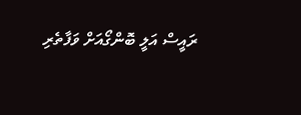ރައީސް އަލީ ބޮންގޯއަށް ވަފާތެރި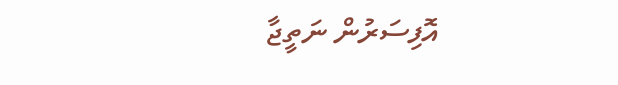އޮފިސަރުން ނަތީޖާ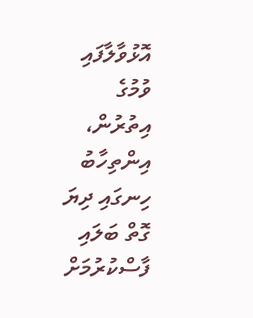އޮޅުވާލާފައި ވުމުގެ އިތުރުން، އިންތިހާބު ހިނގައި ދިޔަ ގޮތް ބަލައި ފާސްކުރުމަށް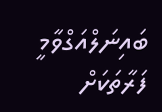ބައިނަލްއަގްވާމީ ފަރާތަކަށް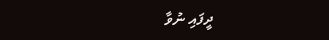ދީފައި ނުވާ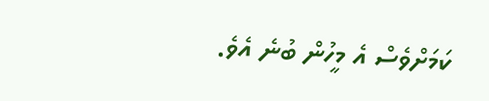ކަމަށްވެސް އެ މީހުން ބުނެ އެވެ.